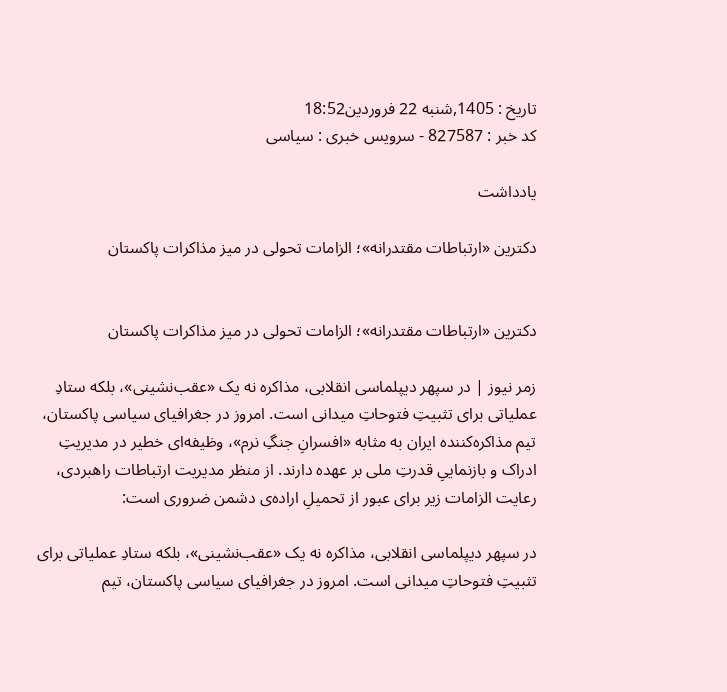تاریخ : 1405,شنبه 22 فروردين18:52
کد خبر : 827587 - سرویس خبری : سیاسی

یادداشت

دکترین «ارتباطات مقتدرانه»؛ الزامات تحولی در میز مذاکرات پاکستان


دکترین «ارتباطات مقتدرانه»؛ الزامات تحولی در میز مذاکرات پاکستان

زمر نیوز | در سپهر دیپلماسی انقلابی، مذاکره نه یک «عقب‌نشینی»، بلکه ستادِ عملیاتی برای تثبیتِ فتوحاتِ میدانی است. امروز در جغرافیای سیاسی پاکستان، تیم مذاکره‌کننده ایران به مثابه «افسرانِ جنگِ نرم»، وظیفه‌ای خطیر در مدیریتِ ادراک و بازنماییِ قدرتِ ملی بر عهده دارند. از منظر مدیریت ارتباطات راهبردی، رعایت الزامات زیر برای عبور از تحمیلِ اراده‌ی دشمن ضروری است:

در سپهر دیپلماسی انقلابی، مذاکره نه یک «عقب‌نشینی»، بلکه ستادِ عملیاتی برای تثبیتِ فتوحاتِ میدانی است. امروز در جغرافیای سیاسی پاکستان، تیم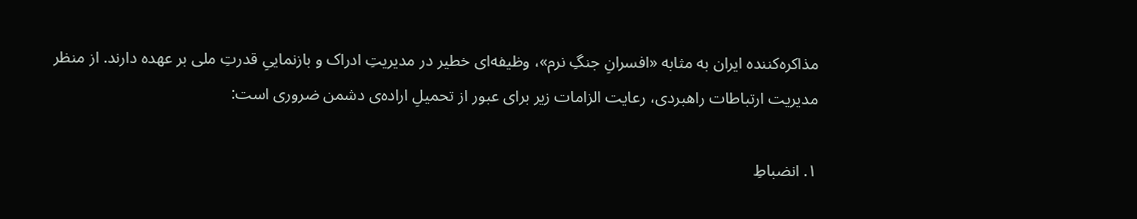مذاکره‌کننده ایران به مثابه «افسرانِ جنگِ نرم»، وظیفه‌ای خطیر در مدیریتِ ادراک و بازنماییِ قدرتِ ملی بر عهده دارند. از منظر مدیریت ارتباطات راهبردی، رعایت الزامات زیر برای عبور از تحمیلِ اراده‌ی دشمن ضروری است:

۱. انضباطِ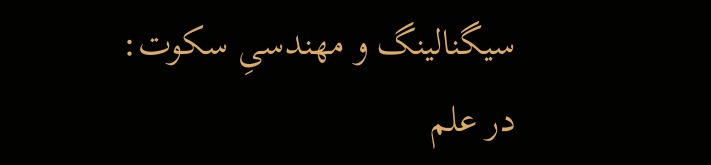سیگنالینگ و مهندسیِ سکوت:
در علم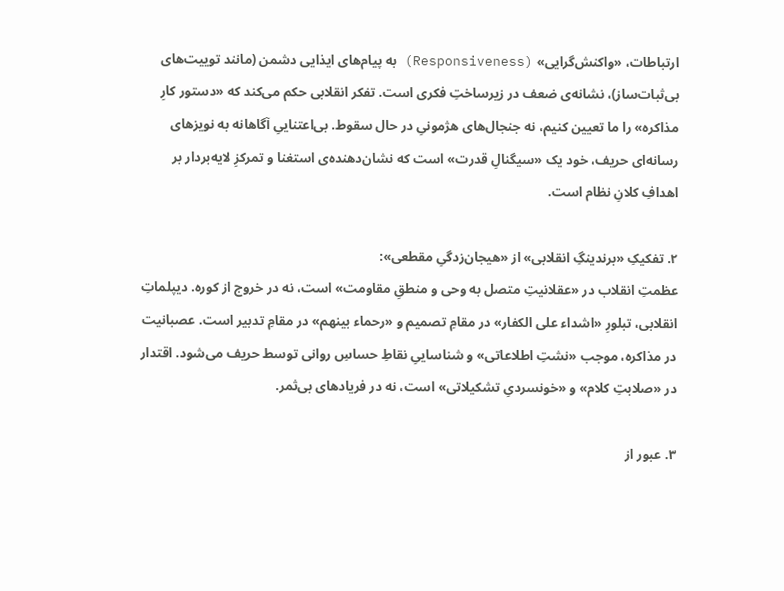ارتباطات، «واکنش‌گرایی» (Responsiveness) به پیام‌های ایذایی دشمن (مانند توییت‌های بی‌ثبات‌ساز)، نشانه‌ی ضعف در زیرساختِ فکری است. تفکر انقلابی حکم می‌کند که «دستور کارِ مذاکره» را ما تعیین کنیم، نه جنجال‌های هژمونیِ در حال سقوط. بی‌اعتناییِ آگاهانه به نویزهای رسانه‌ای حریف، خود یک «سیگنالِ قدرت» است که نشان‌دهنده‌ی استغنا و تمرکزِ لایه‌بردار بر اهدافِ کلانِ نظام است.

۲. تفکیکِ «برندینگِ انقلابی» از «هیجان‌زدگیِ مقطعی»:
عظمتِ انقلاب در «عقلانیتِ متصل به وحی و منطقِ مقاومت» است، نه در خروج از کوره. دیپلماتِ انقلابی، تبلورِ «اشداء علی الکفار» در مقامِ تصمیم و «رحماء بینهم» در مقامِ تدبیر است. عصبانیت در مذاکره، موجب «نشتِ اطلاعاتی» و شناساییِ نقاطِ حساسِ روانی توسط حریف می‌شود. اقتدار در «صلابتِ کلام» و «خونسردیِ تشکیلاتی» است، نه در فریادهای بی‌ثمر.

۳. عبور از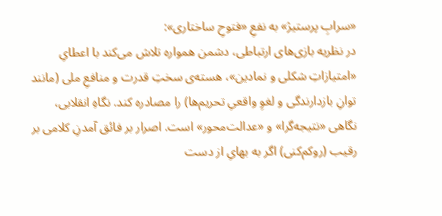«سرابِ پرستیژ» به نفعِ «فتوحِ ساختاری»:
در نظریه بازی‌های ارتباطی، دشمن همواره تلاش می‌کند با اعطایِ «امتیازاتِ شکلی و نمادین»، هسته‌ی سختِ قدرت و منافعِ ملی (مانند توانِ بازدارندگی و لغوِ واقعیِ تحریم‌ها) را مصادره کند. نگاهِ انقلابی، نگاهی «نتیجه‌گرا» و «عدالت‌محور» است. اصرار بر فائق آمدنِ کلامی بر رقیب (روکم‌کنی) اگر به بهایِ از دست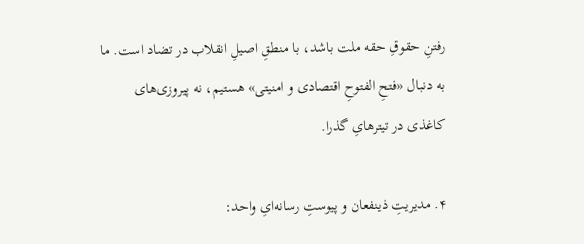رفتنِ حقوقِ حقه ملت باشد، با منطقِ اصیلِ انقلاب در تضاد است. ما به دنبال «فتحِ الفتوحِ اقتصادی و امنیتی» هستیم، نه پیروزی‌های کاغذی در تیترهایِ گذرا.

۴. مدیریتِ ذینفعان و پیوستِ رسانه‌ایِ واحد: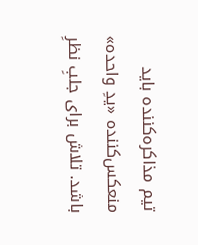تیم مذاکره‌کننده باید منعکس‌کننده «یدِ واحده» باشد. تلاش برای جلبِ نظرِ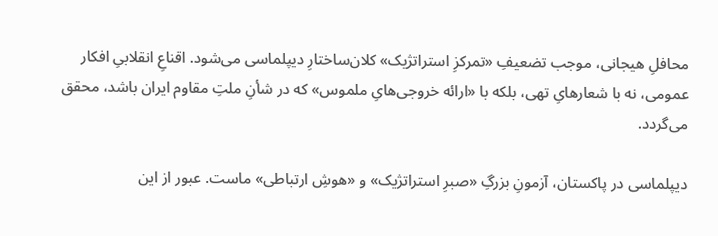محافلِ هیجانی، موجب تضعیفِ «تمرکزِ استراتژیک» کلان‌ساختارِ دیپلماسی می‌شود. اقناعِ انقلابیِ افکار عمومی، نه با شعارهایِ تهی، بلکه با «ارائه خروجی‌هایِ ملموس» که در شأنِ ملتِ مقاوم ایران باشد، محقق می‌گردد.

دیپلماسی در پاکستان، آزمونِ بزرگِ «صبرِ استراتژیک» و «هوشِ ارتباطی» ماست. عبور از این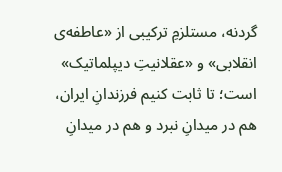گردنه، مستلزمِ ترکیبی از «عاطفه‌ی انقلابی» و «عقلانیتِ دیپلماتیک» است؛ تا ثابت کنیم فرزندانِ ایران، هم در میدانِ نبرد و هم در میدانِ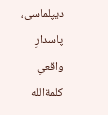دیپلماسی، پاسدارِ واقعیِ کلمة‌الله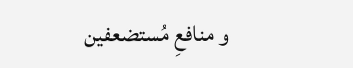و منافعِ مُستضعفین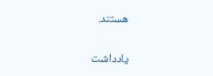هستند.

یادداشت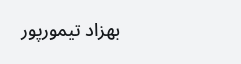بهزاد تیمورپور